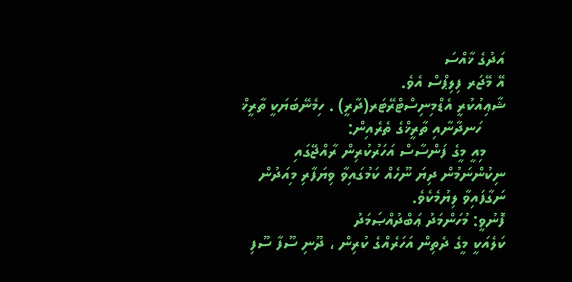އަދުގެ ޚާއްސަ
އޭ މޭޖަރ ފިލިޕްސް އެވެ.
ޝާޢިއުކުރީ އެޑްމިނިސްޓްރޭޓަރ(ދާރީ) . ހިމެނޭބަޔަކީ ތާރީޚް
     ހަނދާނާއި ތާރީޚްގެ ތެރެއިން:
    މިއީ މީގެ ފަންސާސް އަހަރުކުރިން ރާއްޖޭގައި ނިކުންނަމުން ދިޔަ ނޫހެއް ކަމުގައިވާ ވިޔަފާރި މިއަދުން ނަގާފައިވާ ލިޔުމެކެވެ.
ފޮނުވީ: މުހަންމަދު ޢަބްދުއްޞަމަދު
ކަލެއަކީ މީގެ ދެތިން އަހަރެއްގެ ކުރިން ، ދޫނި ސޫފާ ސޫފި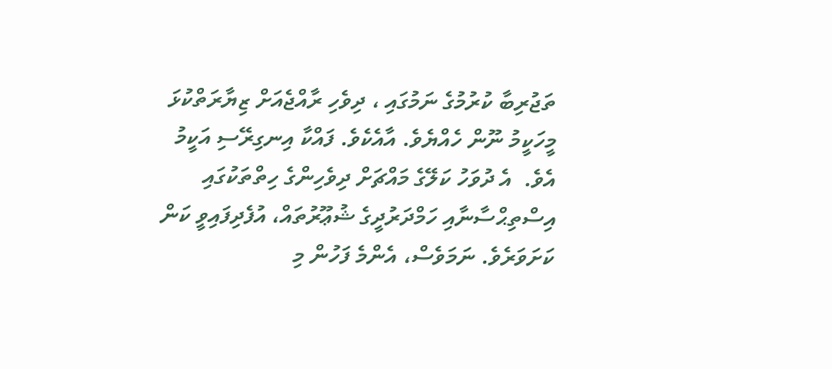ތަޖުރިބާ ކުރުމުގެ ނަމުގައި ، ދިވެހި ރާއްޖެއަށް ޒިޔާރަތްކުޅަ މީހަކީމު ނޫން ހެއްޔެވެ. އާއެކެވެ. ފައްކާ އިނގިރޭސި އަކީމު އެވެ.  އެ ދުވަހު ކަލޭގެ މައްޗަށް ދިވެހިންގެ ހިތްތަކުގައި އިސްތިޙްސާނާއި ހަމްދަރުދީގެ ޝުޢޫރުތައް، އުފެދިފައިވީ ކަން ކަށަވަރެވެ. ނަމަވެސް، އެންމެ ފަހުން މި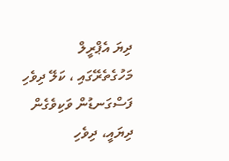ދިޔަ އެޕްރީލް މަހުގެތެރޭގައި ، ކަލޭ ދިވެހި ފަސްގަނޑުން ވަކިވެގެން ދިޔައީ، ދިވެހި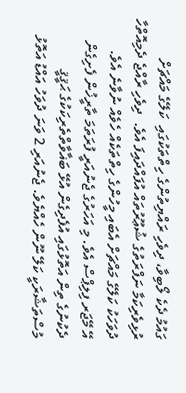ގައުމު ދެކެ ލޯބިވާ، ދިވެހި ރައްޔިތުންގެ ހިތްތަކުގައި  ކަލޭގެ މައްޗަށް ރުޅިވެރިކަމާ ނަފްރަތުގެ ޝުޢޫރުތައް އުފައްދައިފަ އެވެ.  ދިވެހި ރާއްޖެ ދެމިއޮތްހާ ދުވަހަކު ކަލޭގެ މައްޗަށް އެބައި މީހުންގެ ހިތްތަކެއް ހެވެއް ނުވާނެ އެވެ.
އޭ މޭޖަރ ފިލިޕްސް އެވެ. މި އަހަރުގެ ޖެނުއަރީ ފުރަތަމަ ތާރީޚުން ފެށިގެން ދެކުނުގެ ތިން އަތޮޅުގައި އުފެދިގެން އުޅޭ ބަޣާވާތްތެރިކަކުގެ ޙަޤީޤީ މުސްތަޝާރަކީ ކަލޭ ނޫން ހެއްޔެވެ. ޖެނުއަރި 2 ވަނަ ދުވަހު އައްޑު އަތޮޅު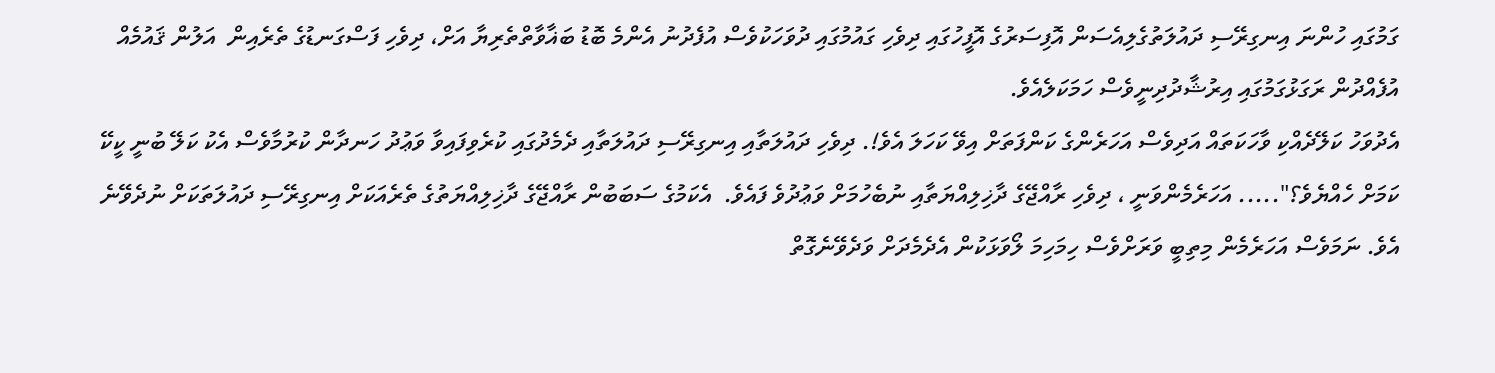ގަމުގައި ހުންނަ އިނގިރޭސި ދައުލަތުގެލިއެސަން އޮފިސަރުގެ އޮފީހުގައި ދިވެހި ގައުމުގައި ދުވަހަކުވެސް އުފެދުނު އެންމެ ބޮޑު ބަޣާވާތްތެރިޔާ އަށް، ދިވެހި ފަސްގަނޑުގެ ތެރެއިން  އަލުން ޤައުމެއް އުފެއްދުން ރަގަޅުގަމުގައި އިރުޝާދުދިނީވެސް ހަމަކަލެއެވެ.
އެދުވަހު ކަލޭދެއްކި ވާހަކަތައް އަދިވެސް އަހަރެންގެ ކަންފަތަށް އިވޭ ކަހަލަ އެވެ!. ދިވެހި ދައުލަތާއި އިނގިރޭސި ދައުލަތާއި ދެމެދުގައި ކުރެވިފައިވާ ވަޢުދު ހަނދާން ކުރުމާވެސް އެކު ކަލޭ ބުނީ ކީކޭ ކަމަށް ހެއްޔެވެ؟"..... އަހަރެމެންވަނީ ، ދިވެހި ރާއްޖޭގެ ދާޚިލިއްޔަތާއި ނުބެހުމަށް ވަޢުދުވެ ފައެވެ.  އެކަމުގެ ސަބަބުން ރާއްޖޭގެ ދާޚިލިއްޔަތުގެ ތެރެއަކަށް އިނގިރޭސި ދައުލަތަކަށް ނުދެވޭނެ އެވެ. ނަމަވެސް އަހަރެމެން މިތިބީ ވަރަށްވެސް ހިމަހިމަ ލޯވަޅަކުން އެދެމެދަށް ވަދެވޭނެގޮތް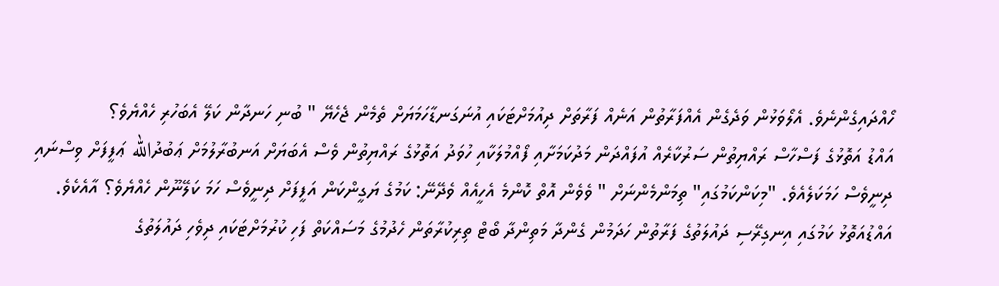ހޯއްދައިގެންނެވެ. އެލޯވަޅުން ވަދެގެން އެއްފަރާތުން އަނެއް ފަރާތަށް ދިއުމަށްޓަކައި އުނަގަނޑާހަމަޔަށް ތެމެން ޖެހެޔޭ " ބުނި ހަނދާން ކަލޭ އެބަހުރި ހެއްޔެވެ؟
އައްޑު އަތޮޅުގެ ފަސްހާސް ރައްޔިތުން ސަރުކާރެއް އުފައްދަން މަދުކަމަށާއި ފޯއްމުލަކާއި ހުވަދު އަތޮޅުގެ ރައްޔިތުން ވެސް އެބަޔަށް އަނބުރާލުމަށް ޢަބުދުالله ޢަފީފަށް ވިސްނައި ދިނީވެސް ހަމަކަލެއެވެ. "މިކަންކަމުގައި" ތިމަންމެންނަށް " ވެވެން އޮތް ކޮންމެ އެހީއެއް ވެދޭނޭ: ކަމުގެ ޔަގީންކަން އަފީފަށް ދިނީވެސް ހަމަ ކަލޭނޫން ހެއްޔެވެ؟ އާއެކެވެ. އައްޑުއަތޮޅު ކަމުގައި އިނގިރޭސި ދައުލަތުގެ ފަރާތުން ހަދަމުން ގެންދާ މަތިންދާ ބޯޓް ތިރިކުރާތަން ހެދުމުގެ މަސައްކަތް ފަހި ކުރުމަށްޓަކައި ދިވެހި ދައުލަތުގެ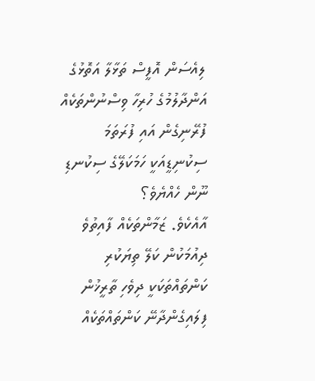ލިއެސަން އޮފީސް ތަޅާލާ އަތޮޅުގެ އަންދާލުމުގެ ހުރިހާ ވިސްނުންތަކެއް ފުރޭނިގެން އައި ފުރަތަމަ ސިކުނިޑީއަކީ ހަމަކަލޭގެ ސިކުނޑި ނޫން ހެއްޔެވެ؟
އާއެކެވެ. ޒަމާންތަކެއް ފާއިތުވެ ދިއުމަކުން ކަލޭ ތިޔަކުރި ކަންތައްތަކަކީ ދިވެހި ތާރީޚުން ފިލައިގެންދާނޭ ކަންތައްތަކެއް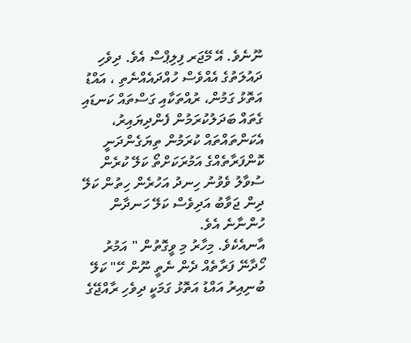ނޫނެވެ. އޭ މޭޖަރ ފިލިޕްސް އެވެ. ދިވެހި ދައުލަތުގެ އެއްވެސް ހުއްދައެއްނެތި ، އައްޑު އަތޮޅު ގަމުން، ރުއްތަކާއި ގަސްތައް ކަނޑައި ގެތައް ބަދަލުކުރަމުން ފެންދިޔައިރު، އެކަންތައްތައް ކުރަމުން ތިޔަގެންދަނީ ކޮންފަރާތެއްގެ އަމުރަކަށްތޯ ކަލޭ ކުރެން ސުވާލު ވެވުނު ހިނދު އަހުރެން ހިތުން ކަލޭ ދިން ޖަވާބު އަދިވެސް ކަލޭ ހަނދާން ހުންނާނެ އެވެ.
އާނއެކެވެ. މިހާރު މި ވީގޮތުން " އަމުރު ހޯދާނޭ ފަރާތެއް ދެން ނެތީ ނޫން ހޭ" ކަލޭ ބުނިއިރު އައްޑު އަތޮޅު ގަމަކީ ދިވެހި ރާއްޖޭގެ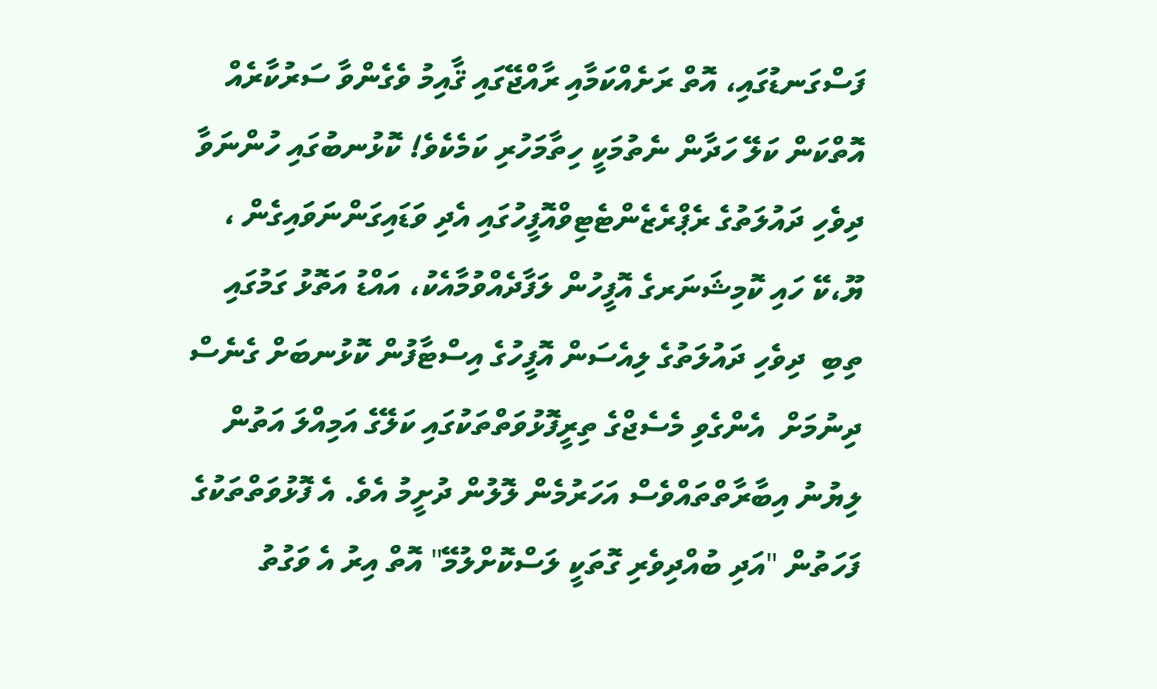ފަސްގަނޑުގައި، އޮތް ރަށެއްކަމާއި ރާއްޖޭގައި ޤާއިމު ވެގެންވާ ސަރުކާރެއް އޮތްކަން ކަލޭ ހަދާން ނެތުމަކީ ހިތާމަހުރި ކަމެކެވެ! ކޮޅުނބުގައި ހުންނަވާ ދިވެހި ދައުލަތުގެ ރެޕްރެޒެންޓެޓިވްއޮފީހުގައި އެދި ވަޑައިގަންނަވައިގެން ، ޔޫ،ކޭ ހައި ކޮމިޝަނަރގެ އޮފީހުން ލަފާދެއްވުމާއެކު، އައްޑު އަތޮޅު ގަމުގައި ތިބި  ދިވެހި ދައުލަތުގެ ލިއެސަން އޮފީހުގެ އިސްޓާފުން ކޮޅުނބަށް ގެނެސް ދިނުމަށް  އެންގެވި މެސެޖްގެ ތިރީފޮޅުވަތްތަކުގައި ކަލޭގެ އަމިއްލަ އަތުން ލިޔުނު އިބާރާތްތައްވެސް އަހަރުމެން ލޮލުން ދުށީމު އެވެ. އެ ފޮޅުވަތްތަކުގެ ފަހަތުން "އަދި ބުއްދިވެރި ގޮތަކީ ލަސްކޮށްލުމޭ" އޮތް އިރު އެ ވަގުތު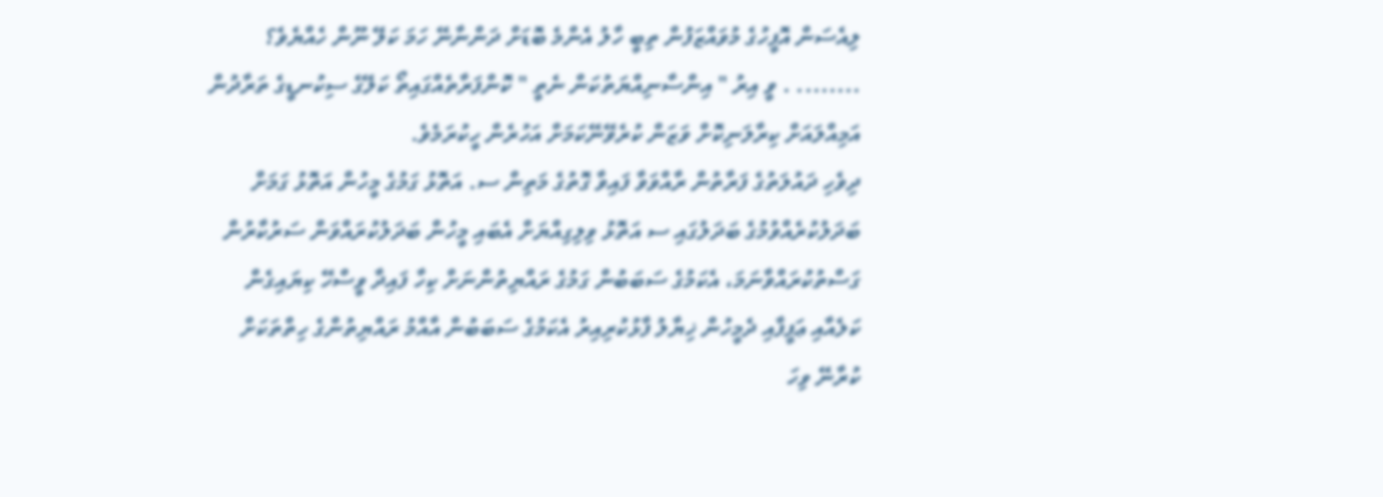ލިއެސަން އޮފީހުގެ މުވައްޒަފުން ތިބީ ހާލު އެންމެ ބޮޑަށް ދަންނާނޭ ހަމަ ކަލޭ ނޫން ހެއްޔެވެ؟ ........ . ވީ އިރު " އިންސާނިއްޔަތުކަން ނެތީ " ކޮންފަރާތެއްގައިތޯ ކަލޭގެ ސިކުނޑީގެ ތަރާދުން އަމިއްލައަށް ކިރާލަނިކޮށް ވަޒަން ކުރެވޭނޭކަމަށް އަހުރެން ހީކުރަމެވެ.
ދިވެހި ދައުލަތުގެ ފަރާތުން ރާއްވަވާ ފައިވާ ގޮތުގެ މަތިން ސ. އަތޮޅު ގަމުގެ މީހުން އަތޮޅު ގަމަށް ބަދަލުކުރެއްވުމުގެ ބަދަލުގައި ސ އަތޮޅު ވިލިގިއްޔަށް އެބައި މީހުން ބަދަލުކުރައްވަން ސަރުކާރުން ގަސްތުކުރައްވާނަމަ، އެކަމުގެ ސަބަބުން ގަމުގެ ރައްޔިތުންނަށް ކިހާ ފައިދާ ވީސްހޭ ކިޔައިގެން ކަލެއާއި ޢަފީފާއި ދެމީހުން ޚިޔާލު ފާޅުކުރިއިރު އެކަމުގެ ސަބަބުން އާއްމު ރައްޔިތުންގެ ހިތްތަކަށް ކުރާނޭ ވިހަ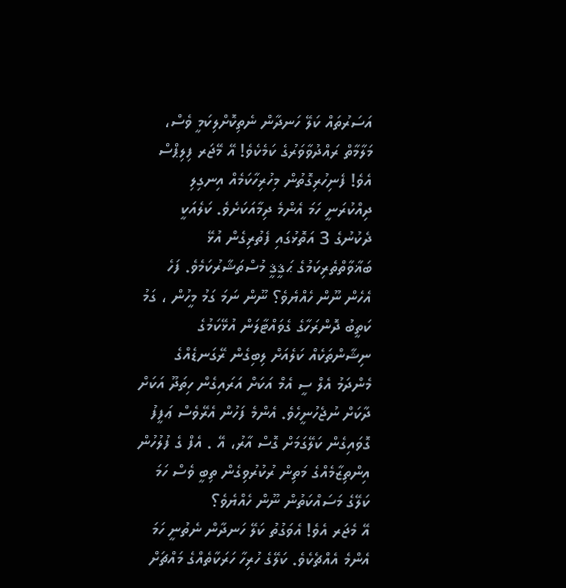އަސަރުތައް ކަލޭ ހަނދާން ނެތިކޮށްލިކަމީ ވެސް، މަލާމާތް ރައްދުވާވަރުގެ ކަމެކެވެ! އޭ މޭޖަރ ފިލިޕްސް އެވެ! ފެނިހުރިގޮތުން މިހުރިހާކަމެއް އިނގިލި ދިއްކުރަނީ ހަމަ އެންމެ ދިމާއަކަށެވެ. ކަލެއަކީ ދެކުނުގެ 3 އަތޮޅުގައި ފެތުރިގެން އުޅޭ ބަޣާވާތްތެރިކަމުގެ ޙަޤީޤީ މުސްތަޝާރުކަމެވެ. ފަހެ އެހެން ނޫން ހެއްޔެވެ؟ ނޫން ނަމަ ގަމު މީހުން ، ގަމު ކަތީބު ދޮންރަހާގެ ގެވައްޓާލަން އުޅޭކަމުގެ ނިޝާންތަކެއް ކަލެއަށް ލިބިގެން ރޭގަނޑެއްގެ މެންދަމު އެލް ސީ އެމް އަކަށް އަރައިގެން ހިތަދޫ އަކަށް ދާކަށް ނުޖެހުނީހެވެ. އެންމެ ފަހުން އެރޭވެސް ޢަފީފު ގޮވައިގެން ކަލޭގަމަށް ގޮސް އާރު، އޭ . އެފް ގެ ފުލުހުން އިންތިޒާމެއްގެ މަތިން ރުކުރުވިގެން ތިބީ ވެސް ހަމަ ކަލޭގެ މަސައްކަތުން ނޫން ހެއްޔެވެ؟
އޭ މެޖަރ އެވެ! އެވަގުތު ކަލޭ ހަނދާން ނެތުނީ ހަމަ އެންމެ އެއްޗެކެވެ. ކަލޭގެ ހުރިހާ ހަރަކާތެއްގެ މައްޗަށް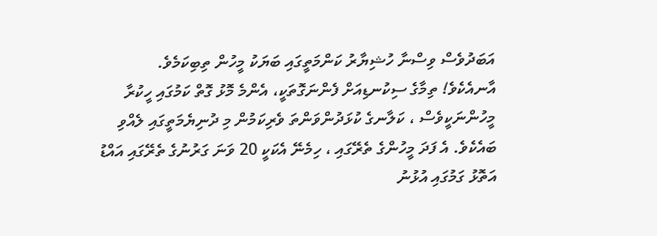އަބަދުވެސް ވިސްނާ ހުޝިޔާރު ކަންމަތީގައި ބަޔަކު މީހުން ތިބިކަމެވެ.
އާނއެކެވެ! ތިމާގެ ސިކުނޑިއަށް ފެންނަގޮތަކީ، އެންމެ މޮޅު ގޮތް ކަމުގައި ހީކުރާ މީހުންނަކީވެސް ، ކަލާނގެ ކުޅަދުންވަންތަ ވެރިކަމުން މި ދުނިޔެމަތީގައި ލެއްވި ބައެކެވެ. އެ ފަދަ މީހުންގެ ތެރޭގައި ، ހިމެނޭ އެކަކީ 20 ވަނަ ގަރުނުގެ ތެރޭގައި އައްޑު އަތޮޅު ގަމުގައި އުޅުނު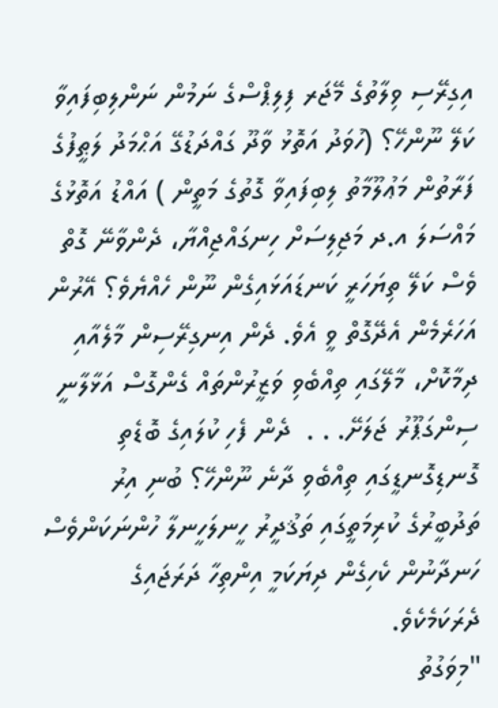އިގިރޭސި ވިލާތުގެ މޭޖަރ ފިލިޕްސްގެ ނަމުން ނަންލިބިފައިވާ ކަލޭ ނޫންހޭ؟ (ހުވަދު އަތޮޅު ވާދޫ ގައްދަޑުގޭ އަޙްމަދު ލަޠީފުގެ ފަރާތުން މަޢުލޫމާތު ލިބިފައިވާ ގޮތުގެ މަތީން ) އައްޑު އަތޮޅުގެ މައްސަލަ އ.ދ މަޖިލިސަށް ހިނގައްޖިއްޔާ، ދެންވާނޭ ގޮތް ވެސް ކަލޭ ތިޔަހަރީ ކަނޑައަޅައިގެން ނޫން ހެއްޔެވެ؟ އޭރުން އަހަރެމެން އެދޭގޮތް ވީ އެވެ. ދެން އިނގިރޭސިން މާލެއާއި ދިމާކޮށް، މާލޭގައި ތިއްބެވި ވަޒީރުންތައް ގެންގޮސް އަޅާލާނީ ސިންގަޕޫރު ޖަލަށޭ. . .  ދެން ފެހި ކުލައިގެ ބޮޑެތި ގޮނޑިގޮނޑީގައި ތިއްބެވި ދާނެ ނޫންހޭ؟ ބުނި އިރު ތަދުބީރުގެ ކުރިމަތީގައި ތަޤުދީރު ހީނލަހީނލާ ހުންނަކަންވެސް ހަނދާނުން ކެހިގެން ދިޔަކަމީ އިންތިހާ ދަރަޖައިގެ ދެރަކަމެކެވެ.
"މިވަގުތު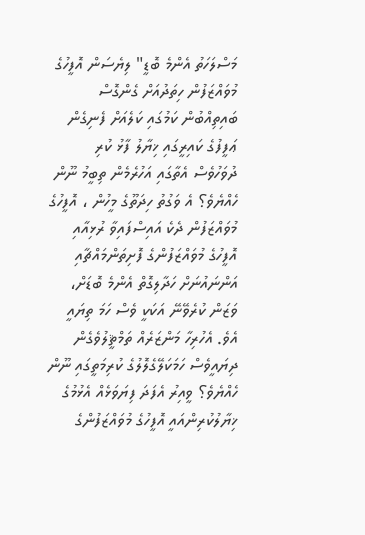މަސްލަހަތު އެންމެ ބޮޑީ" ލިޔެސަން އޮފީހުގެ މުވައްޒަފުން ހިތަދުއަށް ގެންގޮސް ބައިތިއްބުން ކަމުގައި ކަލެއަށް ފެނިގެން ޢަފީފުގެ ކައިރީގައި ޚިޔާލު ފާޅު ކުރި ދުވަހުވެސް އެތާގައި އަހުރެމެން ތިބީމު ނޫން ހެއްޔެވެ؟ އެ ވަގުތު ހިދަތޫގެ މީހުން ، އޮފީހުގެ މުވައްޒަފުން ދެކެ އައިސްފައިވާ ރުޅިއާއި އޮފީހުގެ މުވައްޒަފުންގެ ފޮށިތަންމައްޗާއި އަންނައުނަށް ހަދާލިގޮތް އެންމެ ބޮޑަށް، ވަޒަން ކުރެވޭނޭ އަކަކީ ވެސް ހަމަ ތިޔައީ އެވެ. އެހުރިހާ މަންޒަރެއް ތަމްޘީލުވެގެން ދިޔައީވެސް ހަމަކަލޭގެލޮލުގެ ކުރިމަތީގައި ނޫން ހެއްޔެވެ؟ ވީއިރު އެފަދަ ފިޔަވަޅެއް އެޅުމުގެ ޚިޔާލުކުރިންއައީ އޮފީހުގެ މުވައްޒަފުންގެ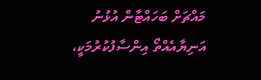މައްޗަށް ބަހައްޓާން އުޅުނު އަނިޔާއެއްތޯ އިންސާފުކުރުމަކީ،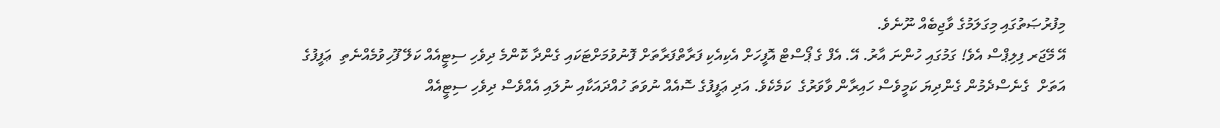މިފުރުޞަތުގައި މިގަލަމުގެ ވާޖިބެއް ނޫނެވެ.
އޭ މޭޖަރ ފިލިޕްސް އެވެ! ގަމުގައި ހުންނަ އާރު. އޭ. އެފް ގެ ޕޯސްޓް އޮފީހަށް އެކިއެކި ފަރާތްފަރާތަށް ފޮނުވުމަށްޓަކައި ގެންދާ ކޮންމެ ދިވެހި ސިޓީއެއް ކަލޭ ފޫހިވުމެއްނެތި  ޢަފީފުގެ އަތަށް  ގެނެސްދެމުން ގެންދިޔަ ކަމީވެސް ހައިރާން ވާވަރުގެ  ކަމެކެވެ. އަދި ޢަފީފުގެ ސޮއެއް ނުވަތަ ހުއްދައަކާއި ނުލައި އެއްވެސް ދިވެހި ސިޓީއެއް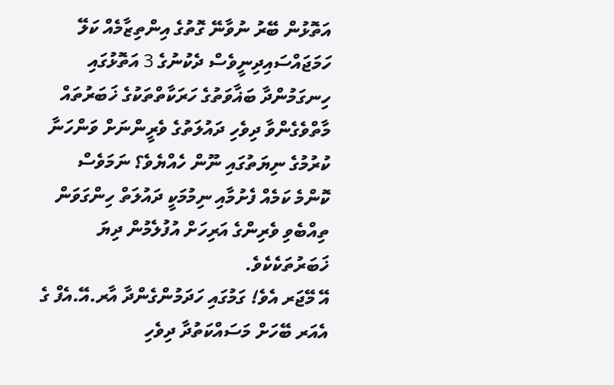އަތޮޅުން ބޭރު ނުވާނޭ ގޮތުގެ އިންތިޒާމެއް ކަލޭ ހަމަޖައްސައިދިނީވެސް ދެކުނުގެ 3 އަތޮޅުގައި ހިނގަމުންދާ ބަޣާވަތުގެ ހަރަކާތްތަކުގެ ޚަބަރުތައް މާތްވެގެންވާ ދިވެހި ދައުލަތުގެ ވެރީންނަށް ވަންހަނާ ކުރުމުގެ ނިޔަތުގައި ނޫން ހެއްޔެވެ؟ ނަމަވެސް ކޮންމެ ކަމެއް ފެށުމާއި ނިމުމަކީ ދައުލަތް ހިންގަވަން ތިއްބެވި ވެރިންގެ އަރިހަށް އުފުލެމުން ދިޔަ ޚަބަރުތަކެކެވެ.
އޭ މޭޖަރ އެވެ! ގަމުގައި ހަދަމުންގެންދާ އާރ.އޭ.އެފް ގެ އެއަރ ބޭހަށް މަސައްކަތުދާ ދިވެހި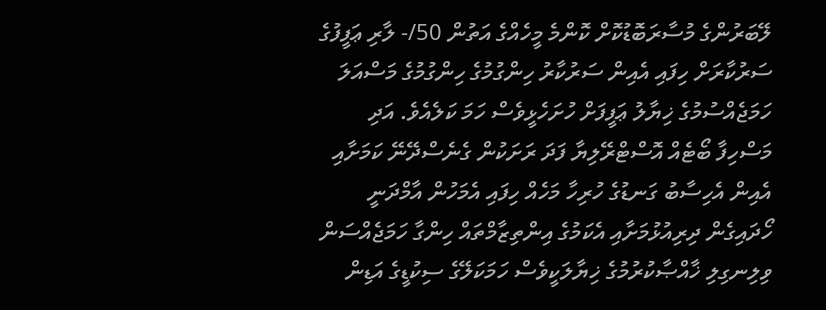ލޭބަރުންގެ މުސާރަބޮޑުކޮށް ކޮންމެ މީހެއްގެ އަތުން 50/- ލާރި ޢަފީފުގެ ސަރުކާރަށް ހިފައި އެއިން ސަރުކާރު ހިންގުމުގެ ހިންގުމުގެ މަސްއަލަ ހަމަޖެއްސުމުގެ ޚިޔާލު ޢަފީފަށް ހުށަހެޅީވެސް ހަމަ ކަލެއެވެ. އަދި މަސްހިފާ ބޯޓެއް އޮސްޓްރޭލިޔާ ފަދަ ރަށަކުން ގެނެސްދޭނޭ ކަމަށާއި އެއިން އެހިސާބު ގަނޑުގެ ހުރިހާ މަހެއް ހިފައި އެމަހުން އާމްދަނީ ހޯދައިގެން ދިރިއުޅުމަށާއި އެކަމުގެ އިންތިޒާމްތައް ހިންގާ ހަމަޖެއްސަން ވިލިނގިލި ޚާއްޞާކުރުމުގެ ޚިޔާލަކީވެސް ހަމަކަލޭގެ ސިކުޑީގެ އަޑިން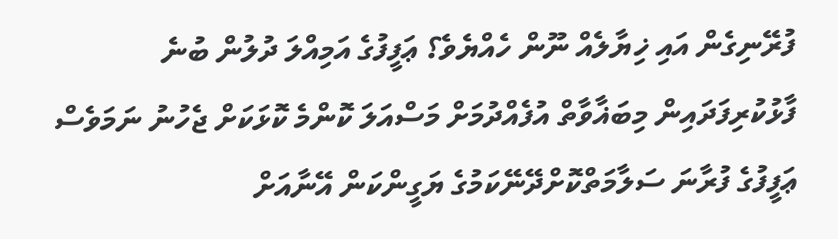ފުރޭނިގެން އައި ޚިޔާލެއް ނޫން ހެއްޔެވެ؟ ޢަފީފުގެ އަމިއްލަ ދުލުން ބުނެ ފާޅުކުރިފަދައިން މިބަޣާވާތް އުފެއްދުމަށް މަސްއަލަ ކޮންމެ ކޮޅަކަށް ޖެހުނު ނަމަވެސް ޢަފީފުގެ ފުރާނަ ސަލާމަތްކޮށްދޭނޭކަމުގެ ޔަގީންކަން އޭނާއަށް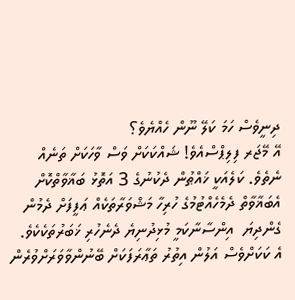ދިނީވެސް ހަމަ ކަލޭ ނޫން ހެއްޔެވެ؟
އޭ މޭޖަރ ފިލިޕްސްއެވެ! ޝައްކަކަށް ވަސް ވާހަކަށް ތަނެއް ނެތެވެ. ކަލެއަކީ ޚައްޠުން ދެކުނުގެ 3 އަތޮޅު ބަޣާވާތްކޮށް އެބަޣާވާތް ދެމެހެއްޓުމުގެ ހުރިހާ މަޝްވަރާތަކެއް ޢަފީފަށް ދެމުން ގެންދިޔަ  އިންސާނާކަމީ މުޅިދުނިޔެ ދެނެހުރި ޚަބަރުތަކެކެވެ. އެ ކަކަށްވެސް އަލުން އިތުރު ތަޢާރަފަކަށް ބޭނުންވާވަރަށްވުރެން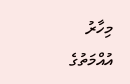މިހާރު އުއްމަތުގެ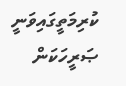ކުރިމަތީގައިވަނީ ޞަރީހަކަން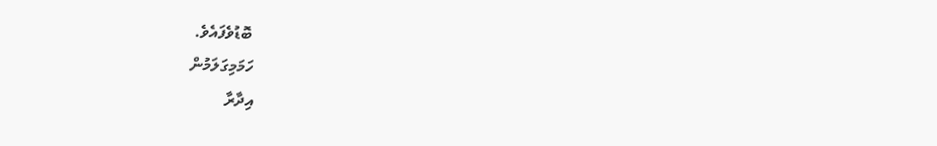ބޮޑުވެފައެވެ.
ހަމަމިގަލަމުން
އިދާރާ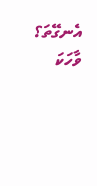އެނގޭތަ؟
ވާހަކަ